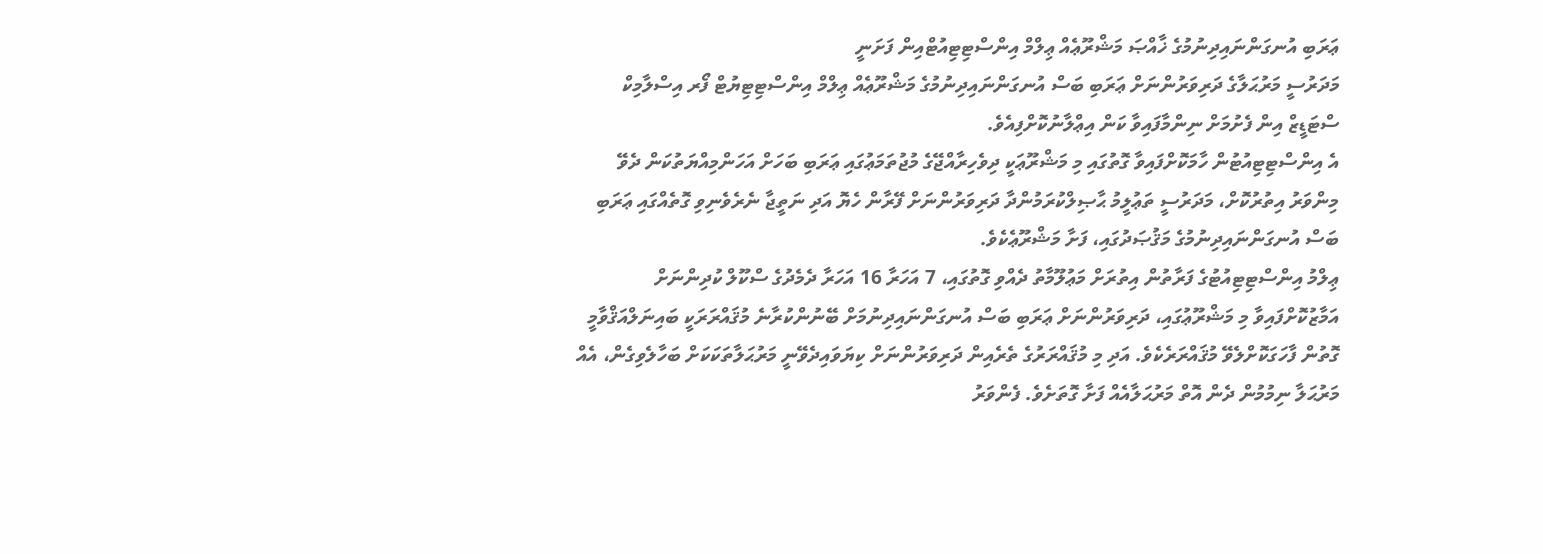ޢަރަބި އުނގަންނައިދިނުމުގެ ޚާއްޞަ މަޝްރޫޢެއް ޢިލްމް އިންސްޓިޓިއުޓްއިން ފަށަނީ
މަދަރުސީ މަރުޙަލާގެ ދަރިވަރުންނަށް ޢަރަބި ބަސް އުނގަންނައިދިނުމުގެ މަޝްރޫޢެއް ޢިލްމް އިންސްޓިޓިޔުޓް ފޯރ އިސްލާމިކް ސްޓަޑީޒް އިން ފެށުމަށް ނިންމާފައިވާ ކަން އިޢްލާނުކޮށްފިއެވެ.
އެ އިންސްޓިޓިއުޓުން ހާމަކޮށްފައިވާ ގޮތުގައި މި މަޝްރޫޢަކީ ދިވެހިރާއްޖޭގެ މުޖުތަމަޢުގައި ޢަރަބި ބަހަށް އަހަންމިއްޔަތުކަން ދެވޭ މިންވަރު އިތުރުކޮށް، މަދަރުސީ ތަޢުލީމު ޙާޞިލްކުރަމުންދާ ދަރިވަރުންނަށް ފޭރާން ހެޔޮ އަދި ނަތީޖާ ނެރެވެނިވި ގޮތެއްގައި ޢަރަބި ބަސް އުނގަންނައިދިނުމުގެ މަޤުޞަދުގައި، ފަށާ މަޝްރޫޢެކެވެ.
ޢިލްމު އިންސްޓިޓިއުޓުގެ ފަރާތުން އިތުރަށް މަޢުލޫމާތު ދެއްވި ގޮތުގައި، 7 އަހަރާ 16 އަހަރާ ދެމެދުގެ ސްކޫލް ކުދިންނަށް އަމާޒުކޮށްފައިވާ މި މަޝްރޫޢުގައި، ދަރިވަރުންނަށް ޢަރަބި ބަސް އުނގަންނައިދިނުމަށް ބޭނުންކުރާނެ މުޤައްރަރަކީ ބައިނަލްއަޤްވާމީ ގޮތުން ފާހަގަކޮށްލެވޭ މުޤައްރަރެކެވެ. އަދި މި މުޤައްރަރުގެ ތެރެއިން ދަރިވަރުންނަށް ކިޔަވައިދެވޭނީ މަރުޙަލާތަކަކަށް ބަހާލެވިގެން، އެއް މަރުޙަލާ ނިމުމުން ދެން އޮތް މަރުޙަލާއެއް ފަށާ ގޮތަށެވެ. ފެންވަރު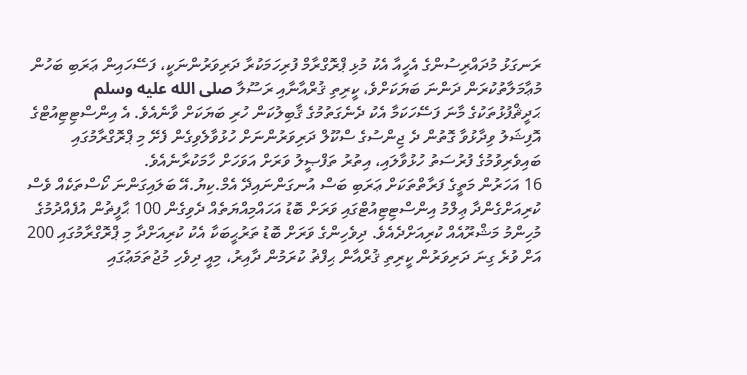ރަނގަޅު މުދައްރިސުންގެ އެހީއާ އެކު މުޅި ޕްރޮގްރާމް ފުރިހަމަކުރާ ދަރިވަރުންނަކީ، ފަސޭހައިން ޢަރަބި ބަހުން މުޢާމަލާތުކުރަން ދަންނަ ބަޔަކަށްވެ، ކީރިތި ޤުރްއާނާއި ރަސޫލާ صلى الله عليه وسلم ޙަދީޘްފުޅުތަކުގެ މާނަ ފަސޭހަކަމާ އެކު ދެނެގަތުމުގެ ޤާބިލުކަން ހުރި ބަޔަކަށް ވާނެއެވެ. އެ އިންސްޓިޓިއުޓްގެ އޮފިޝަލު ވިދާޅުވާ ގޮތުން ދެ ޖިންސުގެ ސްކޫލް ދަރިވަރުންނަށް ހުޅުވާލެވިގެން ފެށޭ މި ޕްރޮގްރާމުގައި ބައިވެރިވުމުގެ ފުރުސަތު ހުޅުވާލައި، އިތުރު ތަފްޞީލު ވަރަށް އަވަހަށް ހާމަކުރާނެއެވެ.
16 އަހަރުން މަތީގެ ފަރާތްތަކަށް ޢަރަބި ބަސް އުނގަންނައިދޭ އެމް.ކިޔު.އޭ ބަލައިގަންނަ ކޯސްތަކެއް ވެސް ކުރިއަށްގެންދާ ޢިލްމު އިންސްޓިޓިއުޓްގައި ވަރަށް ބޮޑު އަހައްމިއްޔަތެއް ދެވިގެން 100 ޙާފީޡުން އުފެއްދުމުގެ މުހިންމު މަޝްރޫއެއް ކުރިއަށްދެއެވެ. ދިވެހިންގެ ވަރަށް ބޮޑު ތަރުޙީބަކާ އެކު ކުރިއަށްދާ މި ޕްރޮގްރާމުގައި 200 އަށް ވުރެ ގިނަ ދަރިވަރުން ކީރިތި ޤުރްއާން ޙިފްޡު ކުރަމުން ދާއިރު، މިއީ ދިވެހި މުޖުތަމަޢުގައި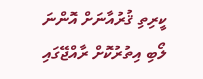ކީރިތި ޤުރުއާނަށް އޮންނަ ލޯބި އިތުރުކޮށް ރާއްޖޭގައި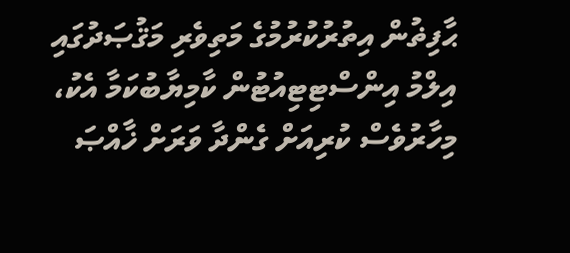ޙާފިޡުން އިތުރުކުރުމުގެ މަތިވެރި މަޤުޞަދުގައި އިލްމު އިންސްޓިޓިއުޓުން ކާމިޔާބުކަމާ އެކު، މިހާރުވެސް ކުރިއަށް ގެންދާ ވަރަށް ޚާއްޞަ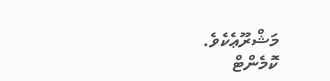މަޝްރޫޢެކެވެ.
ކޮމެންޓް